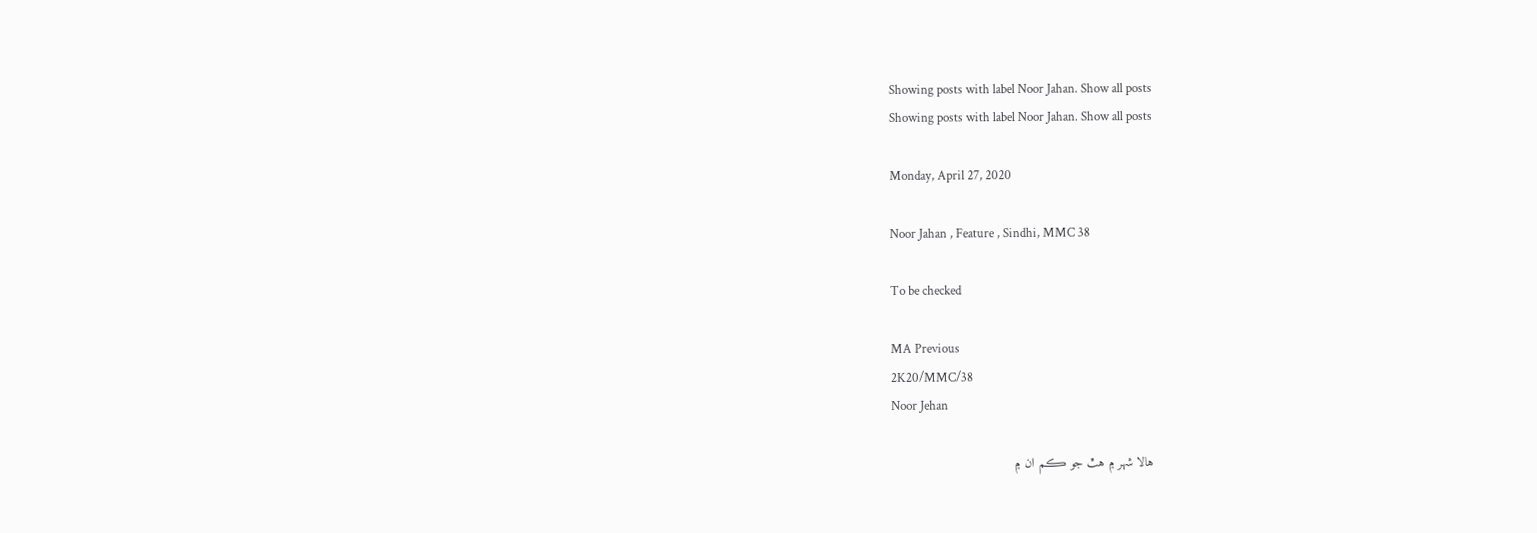Showing posts with label Noor Jahan. Show all posts
Showing posts with label Noor Jahan. Show all posts

Monday, April 27, 2020

Noor Jahan , Feature , Sindhi, MMC 38

To be checked

MA Previous
2K20/MMC/38
Noor Jehan

هالا شهر ۾ هٿ جو ڪم ان ۾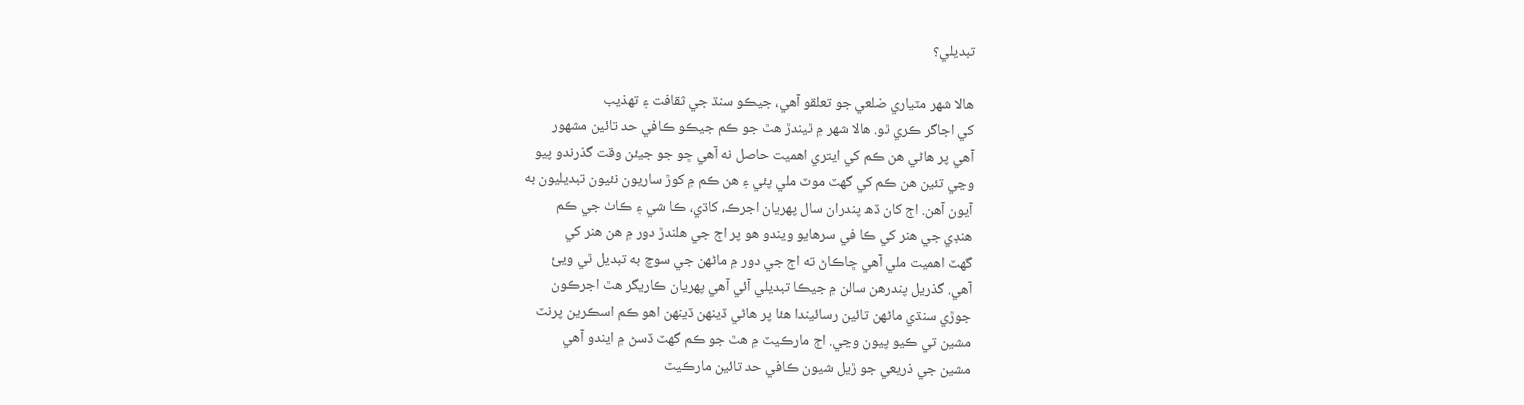تبديلي؟

هالا شهر مٽياري ضلعي جو تعلقو آهي، جيڪو سنڌ جي ثقافت ۽ تهذيب
کي اجاگر ڪري ٿو. هالا شهر ۾ ٿيندڙ هٿ جو ڪم جيڪو ڪافي حد تائين مشهور
آهي پر هاڻي هن ڪم کي ايتري اهميت حاصل نه آهي ڇو جو جيئن وقت گذرندو پيو
وڃي تئين هن ڪم کي گهٽ موٽ ملي پئي ۽ هن ڪم ۾ کوڙ ساريون نئيون تبديليون به
آيون آهن. اڄ کان ڏھ پندران سال پهريان اجرڪ، کاڌي، ڪا شي ۽ ڪاٺ جي ڪم
هنڊي جي هنر کي ڪا في سرهايو ويندو هو پر اڄ جي هلندڙ دور ۾ هن هنر کي
گهٽ اهميت ملي آهي ڇاڪاڻ ته اڄ جي دور ۾ ماڻهن جي سوچ به تبديل ٿي ويئ
آهي. گذريل پندرهن سالن ۾ جيڪا تبديلي آئي آهي پهريان ڪاريگر هٿ اجرڪون
جوڙي سنڌي ماڻهن تائين رسائيندا هئا پر هاڻي ڏينهن ڏينهن اهو ڪم اسڪرين پرنٽ
مشين تي ڪيو پيون وڃي. اڄ مارڪيٽ ۾ هٿ جو ڪم گهٽ ڏسڻ ۾ ايندو آهي
مشين جي ذريعي جو ڙيل شيون ڪافي حد تائين مارڪيٽ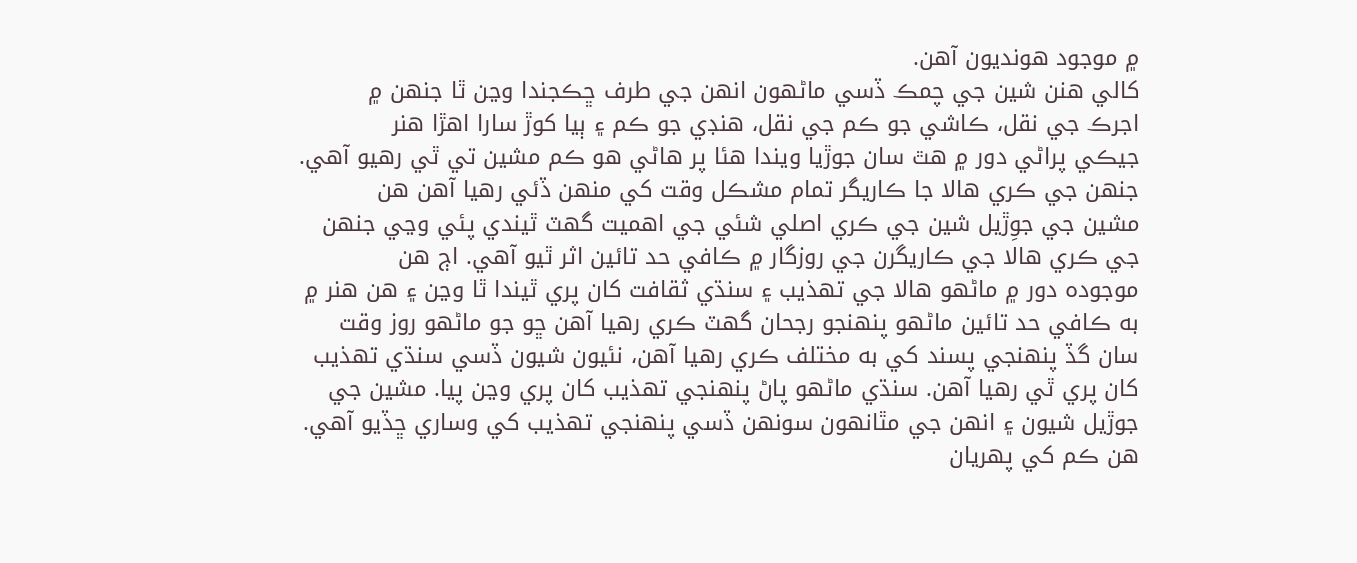۾ موجود هونديون آهن.
کالي هنن شين جي چمڪ ڏسي ماڻهون انهن جي طرف ڇڪجندا وڃن ٿا جنهن ۾
اجرڪ جي نقل، ڪاشي جو ڪم جي نقل، هنڊي جو ڪم ۽ ٻيا کوڙ سارا اهڙا هنر
جيڪي پراڻي دور ۾ هٿ سان جوڙيا ويندا هئا پر هاڻي هو ڪم مشين تي ٿي رهيو آهي.
جنهن جي ڪري هالا جا ڪاريگر تمام مشڪل وقت کي منهن ڏئي رهيا آهن هن
مشين جي جوِڙيل شين جي ڪري اصلي شئي جي اهميت گهٽ ٿيندي پئي وڃي جنهن
جي ڪري هالا جي ڪاريگرن جي روزگار ۾ ڪافي حد تائين اثر ٿيو آهي. اڄ هن
موجوده دور ۾ ماڻهو هالا جي تهذيب ۽ سنڌي ثقافت کان پري ٿيندا ٿا وڃن ۽ هن هنر ۾
به ڪافي حد تائين ماڻهو پنهنجو رجحان گهٽ ڪري رهيا آهن ڇو جو ماڻهو روز وقت
سان گڏ پنهنجي پسند کي به مختلف ڪري رهيا آهن، نئيون شيون ڏسي سنڌي تهذيب
کان پري ٿي رهيا آهن. سنڌي ماڻهو پاڻ پنهنجي تهذيب کان پري وڃن پيا. مشين جي
جوڙيل شيون ۽ انهن جي مٿانهون سونهن ڏسي پنهنجي تهذيب کي وساري ڇڏيو آهي.
هن ڪم کي پهريان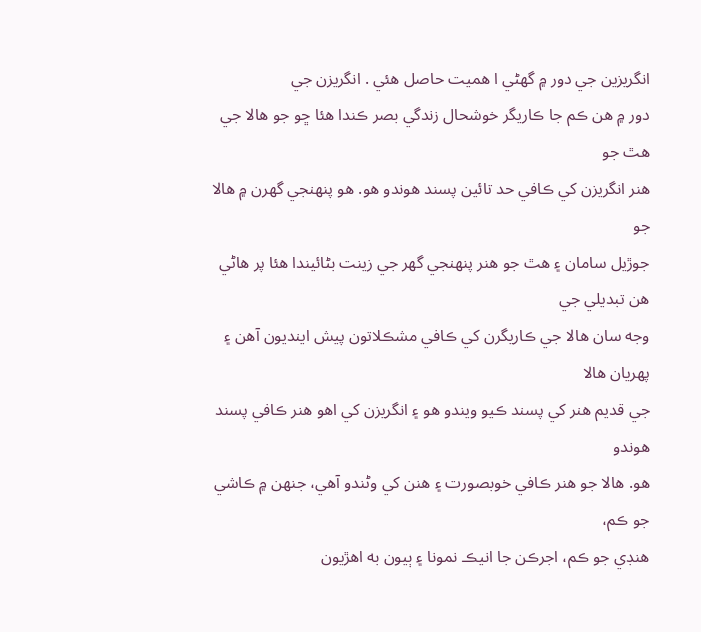انگريزين جي دور ۾ گهڻي ا هميت حاصل هئي . انگريزن جي
دور ۾ هن ڪم جا ڪاريگر خوشحال زندگي بصر ڪندا هئا ڇو جو هالا جي هٿ جو
هنر انگريزن کي ڪافي حد تائين پسند هوندو هو. هو پنهنجي گھرن ۾ هالا جو
جوڙيل سامان ۽ هٿ جو هنر پنهنجي گھر جي زينت بڻائيندا هئا پر هاڻي هن تبديلي جي
وجه سان هالا جي ڪاريگرن کي ڪافي مشڪلاتون پيش اينديون آهن ۽ پهريان هالا
جي قديم هنر کي پسند ڪيو ويندو هو ۽ انگريزن کي اهو هنر ڪافي پسند هوندو
هو. هالا جو هنر ڪافي خوبصورت ۽ هنن کي وڻندو آهي، جنهن ۾ ڪاشي جو ڪم،
هنڊي جو ڪم، اجرڪن جا انيڪ نمونا ۽ ٻيون به اهڙيون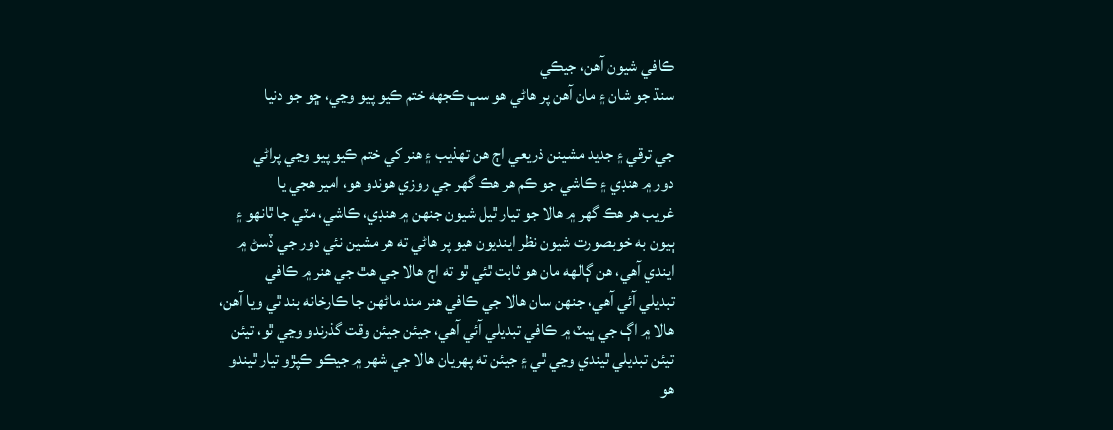ڪافي شيون آهن، جيڪي
سنڌ جو شان ۽ مان آهن پر هاڻي هو سڀ ڪجھه ختم ڪيو پيو وڃي، ڇو جو دنيا

جي ترقي ۽ جديد مشينن ذريعي اڄ هن تهذيب ۽ هنر کي ختم ڪيو پيو وڃي پراڻي
دور ۾ هنڊي ۽ ڪاشي جو ڪم هر هڪ گھر جي روزي هوندو هو، امير هجي يا
غريب هر هڪ گھر ۾ هالا جو تيار ٿيل شيون جنهن ۾ هنڊي، ڪاشي، مٽي جا ٿانهو ۽
ٻيون به خوبصورت شيون نظر اينديون هيو پر هاڻي ته هر مشين نئي دور جي ڏسڻ ۾
ايندي آهي، هن ڳالهه مان هو ثابت ٿئي ٿو ته اڄ هالا جي هٿ جي هنر ۾ ڪافي
تبديلي آئي آهي، جنهن سان هالا جي ڪافي هنر مند ماڻهن جا ڪارخانه بند ٿي ويا آهن،
هالا ۾ اڳ جي ڀيٽ ۾ ڪافي تبديلي آئي آهي، جيئن جيئن وقت گذرندو وڃي ٿو، تيئن
تيئن تبديلي ٿيندي وڃي ٿي ۽ جيئن ته پهريان هالا جي شهر ۾ جيڪو ڪپڙو تيار ٿيندو
هو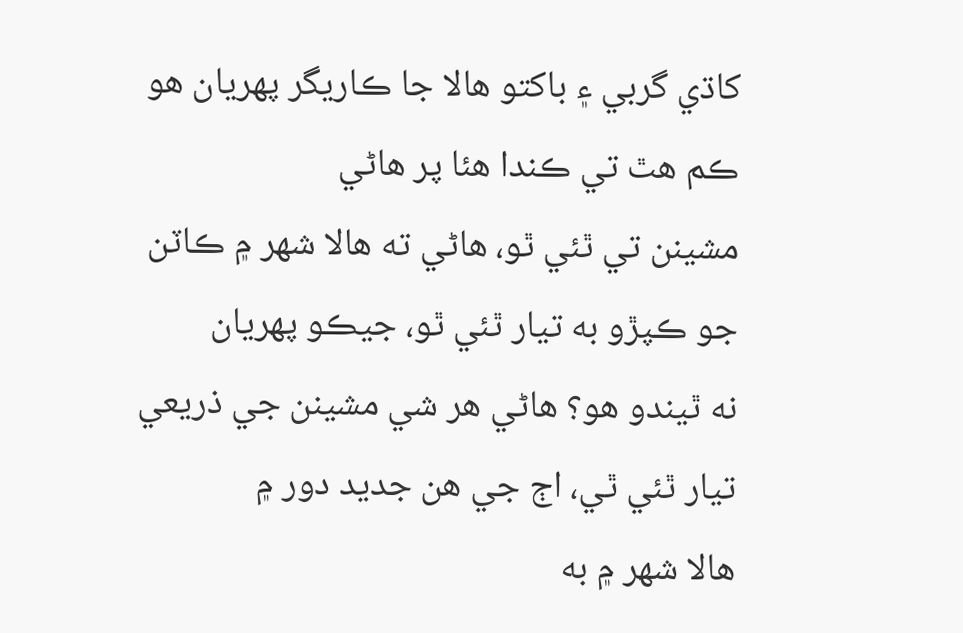کاڌي گربي ۽ باکتو هالا جا ڪاريگر پهريان هو ڪم هٿ تي ڪندا هئا پر هاڻي
مشينن تي ٿئي ٿو، هاڻي ته هالا شهر ۾ ڪاٽن جو ڪپڙو به تيار ٿئي ٿو، جيڪو پهريان
نه ٿيندو هو؟ هاڻي هر شي مشينن جي ذريعي تيار ٿئي ٿي، اڄ جي هن جديد دور ۾
هالا شهر ۾ به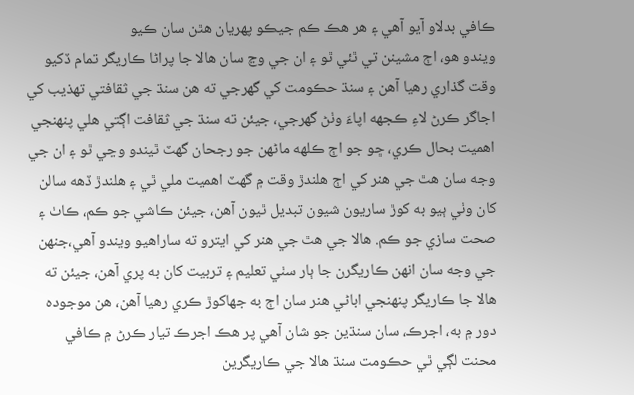ڪافي بدلاو آيو آهي ۽ هر هڪ ڪم جيڪو پهريان هٿن سان ڪيو
ويندو هو، اڄ مشينن تي ٿئي ٿو ۽ ان جي وڃ سان هالا جا پراڻا ڪاريگر تمام ڏکيو
وقت گذاري رهيا آهن ۽ سنڌ حڪومت کي گھرجي ته هن سنڌ جي ثقافتي تهذيب کي
اجاگر ڪرڻ لاءِ ڪجھه اپاءَ وٺڻ گھرجي، جيئن ته سنڌ جي ثقافت اڳتي هلي پنهنجي
اهميت بحال ڪري، ڇو جو اڄ ڪلهه ماڻهن جو رجحان گھٽ ٿيندو وڃي ٿو ۽ ان جي
وجه سان هٿ جي هنر کي اڄ هلندڙ وقت ۾ گھٽ اهميت ملي ٿي ۽ هلندڙ ڏهه سالن
کان وٺي ٻيو به کوڙ ساريون شيون تبديل ٿيون آهن، جيئن ڪاشي جو ڪم، ڪاٺ ۽
صحت سازي جو ڪم. هالا جي هٿ جي هنر کي ايترو ته ساراهيو ويندو آهي،جنهن
جي وجه سان انهن ڪاريگرن جا ٻار سٺي تعليم ۽ تربيت کان به پري آهن، جيئن ته
هالا جا ڪاريگر پنهنجي اباڻي هنر سان اڄ به جھاکوڙ ڪري رهيا آهن، هن موجوده
دور ۾ به، اجرڪ، سان سنڌين جو شان آهي پر هڪ اجرڪ تيار ڪرڻ ۾ ڪافي
محنت لڳي ٿي حڪومت سنڌ هالا جي ڪاريگرين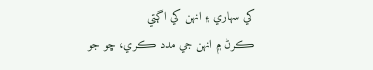کي سهاري ۽ انهن کي اڳتي
ڪرڻ ۾ انهن جي مدد ڪري، ڇو جو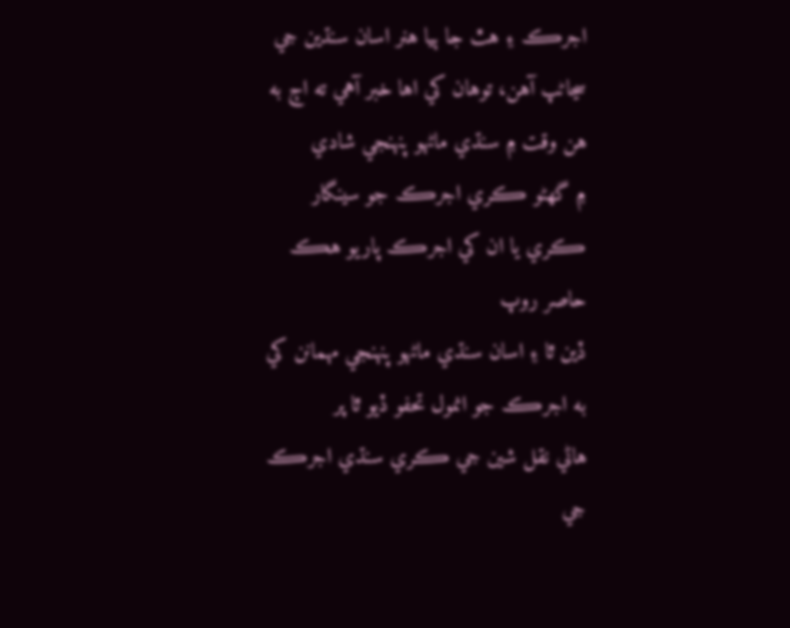اجرڪ ۽ هٿ جا ٻيا هنر اسان سنڌين جي
سڃاڻپ آهن، توهان کي اها خبر آهي ته اڄ به هن وقت ۾ سنڌي ماڻهو پنهنجي شادي
۾ گھڻو ڪري اجرڪ جو سينگار ڪري يا ان کي اجرڪ پاريو هڪ حاصر روپ
ڏين ٿا ۽ اسان سنڌي ماڻهو پنهنجي مهمانن کي به اجرڪ جو انمول تحفو ڏيو ٿا پر
هاڻي نقل شين جي ڪري سنڌي اجرڪ جي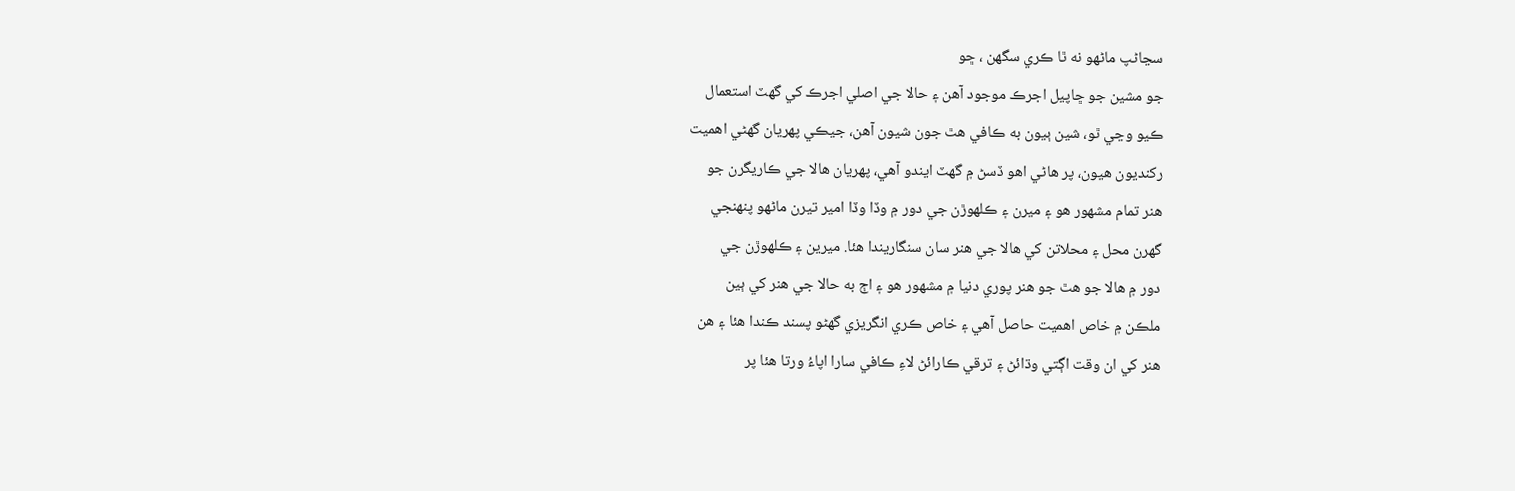سڃاڻپ ماڻهو نه ٿا ڪري سگھن ، ڇو
جو مشين جو ڇاپيل اجرڪ موجود آهن ۽ حالا جي اصلي اجرڪ کي گھٽ استعمال
ڪيو وڃي ٿو، شين ٻيون به ڪافي هٿ جون شيون آهن، جيڪي پهريان گھڻي اهميت
رکنديون هيون، پر هاڻي اهو ڏسڻ ۾ گھٽ ايندو آهي، پهريان هالا جي ڪاريگرن جو
هنر تمام مشهور هو ۽ ميرن ۽ ڪلهوڙن جي دور ۾ وڏا وڏا امير تيرن ماڻهو پنهنجي
گھرن محل ۽ محلاتن کي هالا جي هنر سان سنگاريندا هئا. ميرين ۽ ڪلهوڙن جي
دور ۾ هالا جو هٿ جو هنر پوري دنيا ۾ مشهور هو ۽ اڄ به حالا جي هنر کي ٻين
ملڪن ۾ خاص اهميت حاصل آهي ۽ خاص ڪري انگريزي گھڻو پسند ڪندا هئا ۽ هن
هنر کي ان وقت اڳتي وڌائڻ ۽ ترقي ڪارائڻ لاءِ ڪافي سارا اپاءُ ورتا هئا پر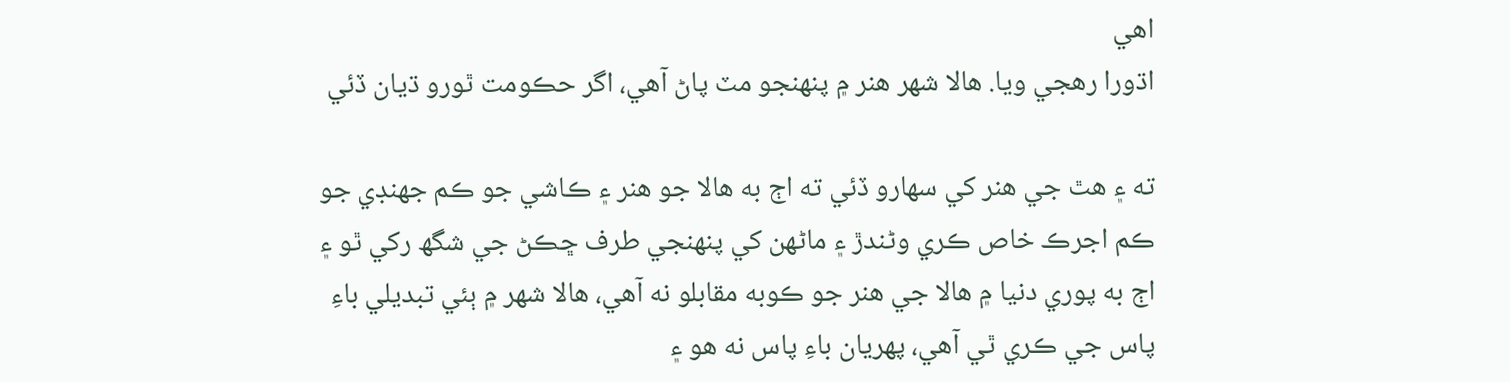اهي
اڌورا رهجي ويا. هالا شهر هنر ۾ پنهنجو مٽ پاڻ آهي، اگر حڪومت ٿورو ڌيان ڏئي

ته ۽ هٿ جي هنر کي سهارو ڏئي ته اڄ به هالا جو هنر ۽ ڪاشي جو ڪم جھنڊي جو
ڪم اجرڪ خاص ڪري وڻندڙ ۽ ماڻهن کي پنهنجي طرف ڇڪڻ جي شگھ رکي ٿو ۽
اڄ به پوري دنيا ۾ هالا جي هنر جو ڪوبه مقابلو نه آهي، هالا شهر ۾ ٻئي تبديلي باءِ
پاس جي ڪري ٿي آهي، پهريان باءِ پاس نه هو ۽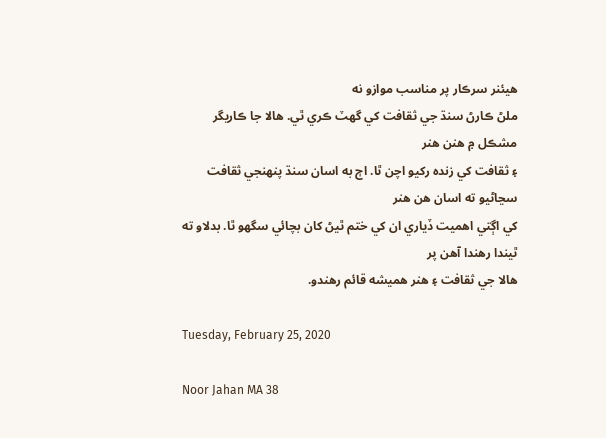هيئنر سرڪار پر مناسب موازو نه
ملڻ ڪارڻ سنڌ جي ثقافت کي گھٽ ڪري ٿي. هالا جا ڪاريگر مشڪل ۾ هنن هنر
۽ ثقافت کي زنده رکيو اچن ٿا. اڄ به اسان سنڌ پنهنجي ثقافت سڃاڻيو ته اسان هن هنر
کي اڳتي اهميت ڏياري ان کي ختم ٿيڻ کان بچائي سگھو ٿا. بدلاو ته ٿيندا رهندا آهن پر
هالا جي ثقافت ۽ هنر هميشه قائم رهندو.

Tuesday, February 25, 2020

Noor Jahan MA 38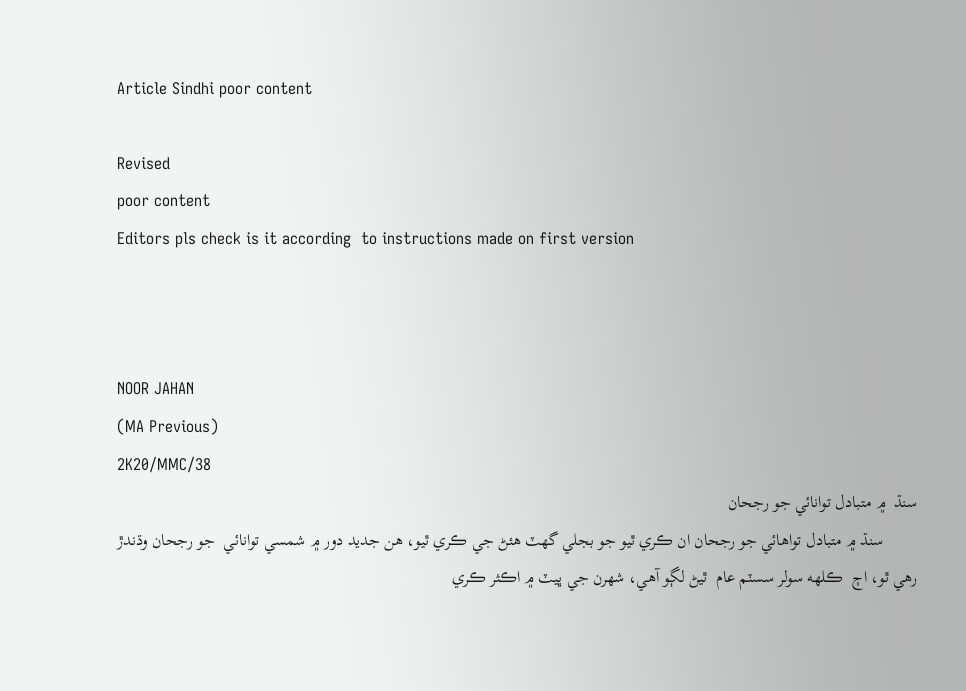Article Sindhi poor content

Revised
poor content
Editors pls check is it according  to instructions made on first version



NOOR JAHAN
(MA Previous)
2K20/MMC/38
سنڌ  ۾ متبادل توانائي جو رجحان
        سنڌ ۾ متبادل تواهائي جو رجحان ان ڪري ٿيو جو بجلي گھٽ هئڻ جي ڪري ٿيو، هن جديد دور ۾ شمسي توانائي  جو رجحان وڌندڙ رهي ٿو، اڄ  ڪلهه سولر سسٽم عام  ٿيڻ لڳو آهي، شهرن جي ڀيٽ ۾ اڪثر ڪري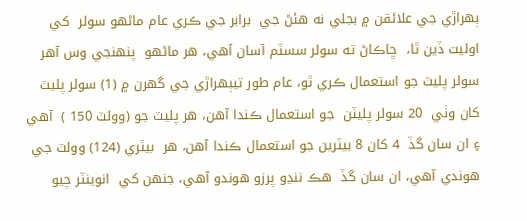ٻهراڙي جي علائقن ۾ بجلي نه هئڻ جي  برابر جي ڪري عام ماڻهو سولر  کي اوليت ڏين ٿا،  ڇاڪاڻ ته سولر سسٽم آسان آهي، هر ماڻهو  پنهنجي وس آهر سولر پليٽ جو استعمال ڪري ٿو، عام طور تيٻهراڙي جي گھرن ۾ (1) سولر پليٽ کان وٺي  20 سولر پليٽن  جو استعمال ڪندا آهن، هر پليٽ جو (وولٽ 150 )  آهي ۽ ان سان گڏ  4 کان 8 بيٽرين جو استعمال ڪندا آهن، هر  بيٽري (124) وولٽ جي هوندي آهي، ان سان گڏ  هڪ ننڍو پرزو هوندو آهي، جنهن کي  انوينٽر چيو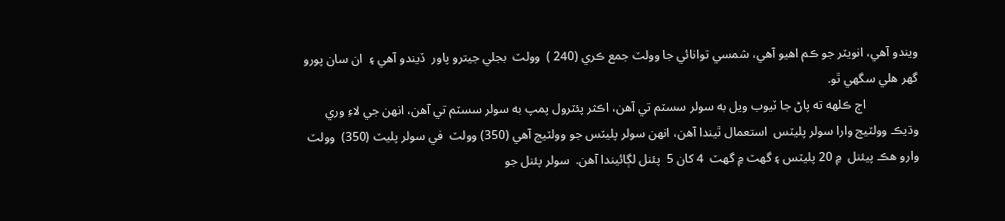ويندو آهي، انويٽر جو ڪم اهيو آهي، شمسي توانائي جا وولٽ جمع ڪري (240 )  وولٽ  بجلي جيترو پاور  ڏيندو آهي ۽  ان سان پورو گھر هلي سگھي ٿو.
                 اڄ ڪلهه ته پاڻ جا ٽيوب ويل به سولر سسٽم تي آهن، اڪثر پئٽرول پمپ به سولر سسٽم تي آهن، انهن جي لاءِ وري وڌيڪ وولٽيج وارا سولر پليٽس  استعمال ٿيندا آهن، انهن سولر پليٽس جو وولٽيج آهي (350) وولٽ  في سولر پليٽ (350)  وولٽ وارو هڪ پيئنل  ۾ 20 پليٽس ۽ گھٽ ۾ گھٽ  4 کان 5  پئنل لڳائيندا آهن.  سولر پئنل جو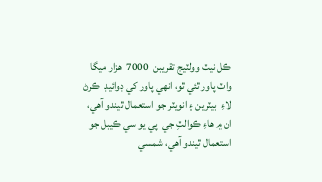ڪل نيٽ وولٽيج تقريبن  7000  هزار ميگا واٽ پاور ٿئي ٿو، انهي پاور کي ڊوائيڊ  ڪرڻ لاءِ  بيٽرين ۽ انويٽر جو استعمال ٿيندو آهي، ان ۾ هاءِ ڪوالٽِ جي  پي يو سي ڪيبل جو استعمال ٿيندو آهي، شمسي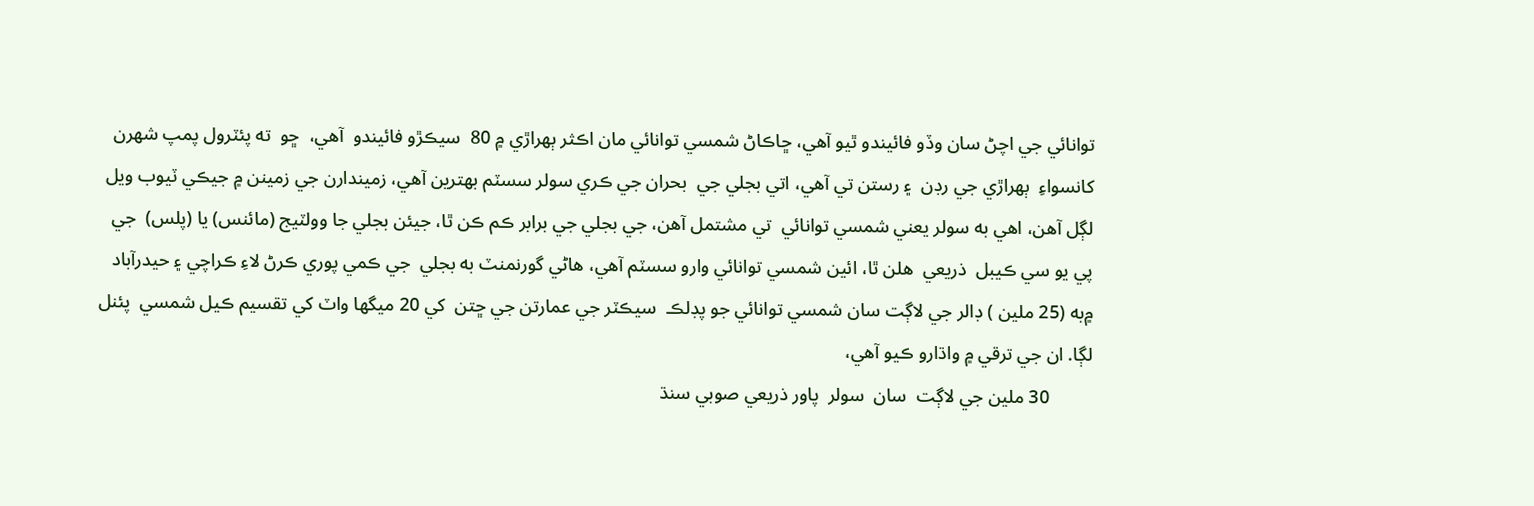توانائي جي اچڻ سان وڏو فائيندو ٿيو آهي، ڇاڪاڻ شمسي توانائي مان اڪثر ٻهراڙي ۾ 80  سيڪڙو فائيندو  آهي،  ڇو  ته پئٽرول پمپ شهرن کانسواءِ  ٻهراڙي جي رڊن  ۽ رستن تي آهي، اتي بجلي جي  بحران جي ڪري سولر سسٽم بهترين آهي، زميندارن جي زمينن ۾ جيڪي ٽيوب ويل لڳل آهن، اهي به سولر يعني شمسي توانائي  تي مشتمل آهن، جي بجلي جي برابر ڪم ڪن ٿا، جيئن بجلي جا وولٽيج (مائنس) يا (پلس)  جي پي يو سي ڪيبل  ذريعي  هلن ٿا، ائين شمسي توانائي وارو سسٽم آهي، هاڻي گورنمنٽ به بجلي  جي ڪمي پوري ڪرڻ لاءِ ڪراچي ۽ حيدرآباد ۾به (25 ملين ) ڊالر جي لاڳت سان شمسي توانائي جو پڊلڪ  سيڪٽر جي عمارتن جي ڇتن  کي 20 ميگھا واٽ کي تقسيم ڪيل شمسي  پئنل لڳا. ان جي ترقي ۾ واڌارو ڪيو آهي،
         30 ملين جي لاڳت  سان  سولر  پاور ذريعي صوبي سنڌ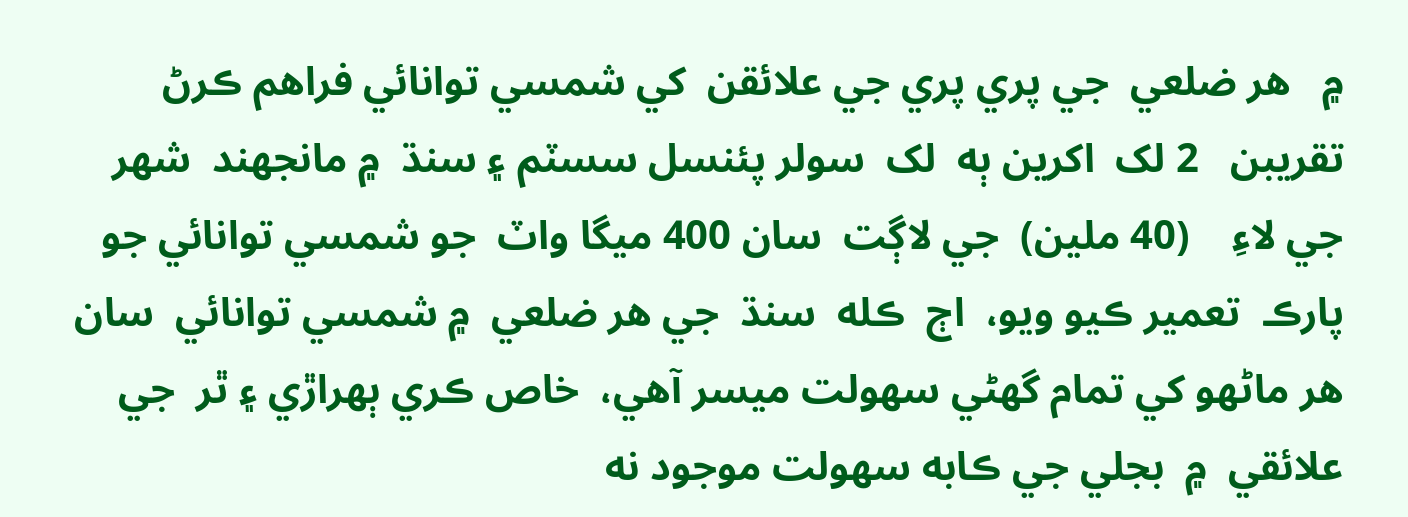۾   هر ضلعي  جي پري پري جي علائقن  کي شمسي توانائي فراهم ڪرڻ تقريبن   2 لک  اکرين ٻه  لک  سولر پئنسل سسٽم ۽ سنڌ  ۾ مانجھند  شهر جي لاءِ    (40 ملين)  جي لاڳت  سان 400 ميگا واٽ  جو شمسي توانائي جو پارڪ  تعمير ڪيو ويو،  اڄ  ڪله  سنڌ  جي هر ضلعي  ۾ شمسي توانائي  سان هر ماڻهو کي تمام گھڻي سهولت ميسر آهي،  خاص ڪري ٻهراڙي ۽ ٿر  جي  علائقي  ۾  بجلي جي ڪابه سهولت موجود نه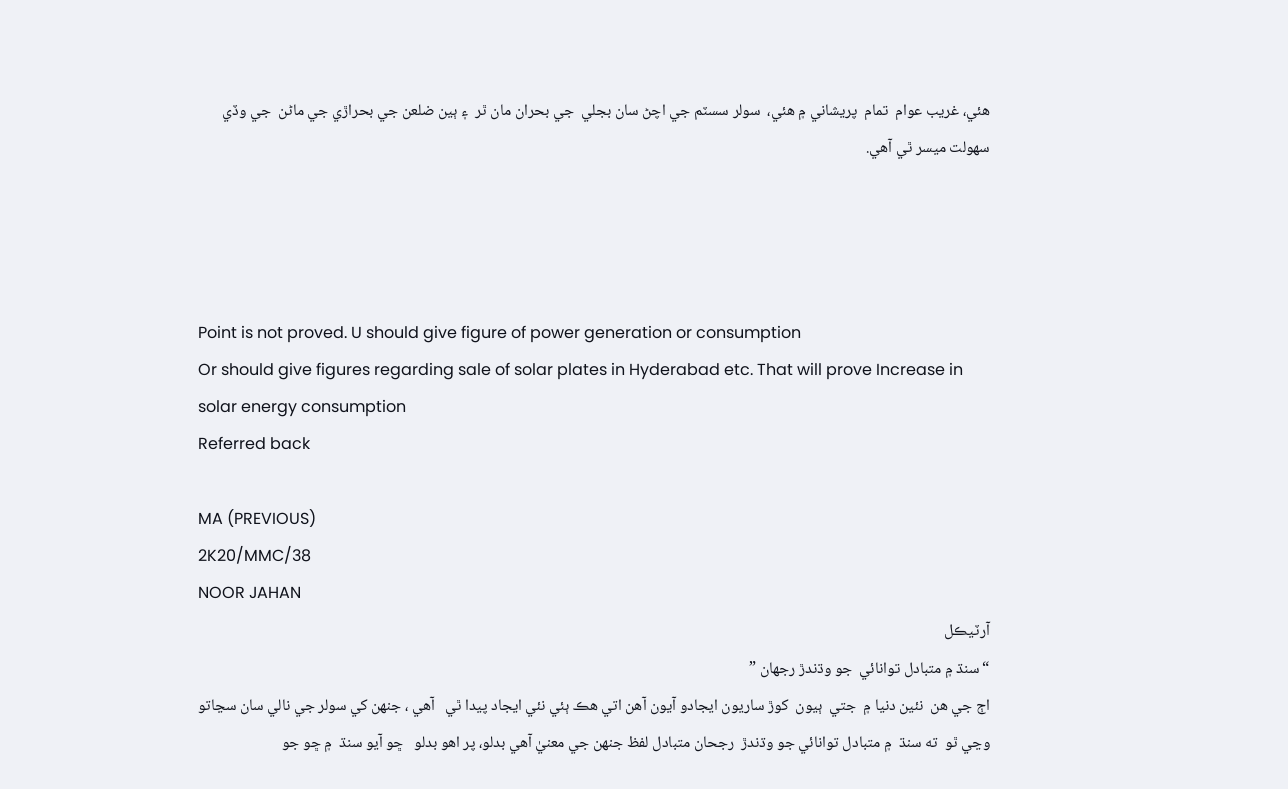هئي، غريب عوام  تمام  پريشاني ۾ هئي،  سولر سسٽم جي اچڻ سان بجلي  جي بحران مان ٿر  ۽ ٻين ضلعن جي بحراڙي جي ماڻن  جي وڏي سهولت ميسر ٿي آهي.




Point is not proved. U should give figure of power generation or consumption
Or should give figures regarding sale of solar plates in Hyderabad etc. That will prove Increase in solar energy consumption
Referred back

MA (PREVIOUS)
2K20/MMC/38
NOOR JAHAN
آرٽيڪل
“سنڌ ۾ متبادل توانائي  جو وڌندڙ رجهان ”
اڄ جي هن  نئين دنيا ۾  جتي  ٻيون  کوڙ ساريون ايجادو آيون آهن اتي هڪ ٻئي نئي ايجاد پيدا ٿي   آهي ، جنهن کي سولر جي نالي سان سڃاتو وڃي ٿو  ته سنڌ  ۾ متبادل توانائي جو وڌندڙ  رجحان متبادل لفظ جنهن جي معنيٰ آهي بدلو، پر اهو بدلو   ڇو آيو سنڌ  ۾ ڇو جو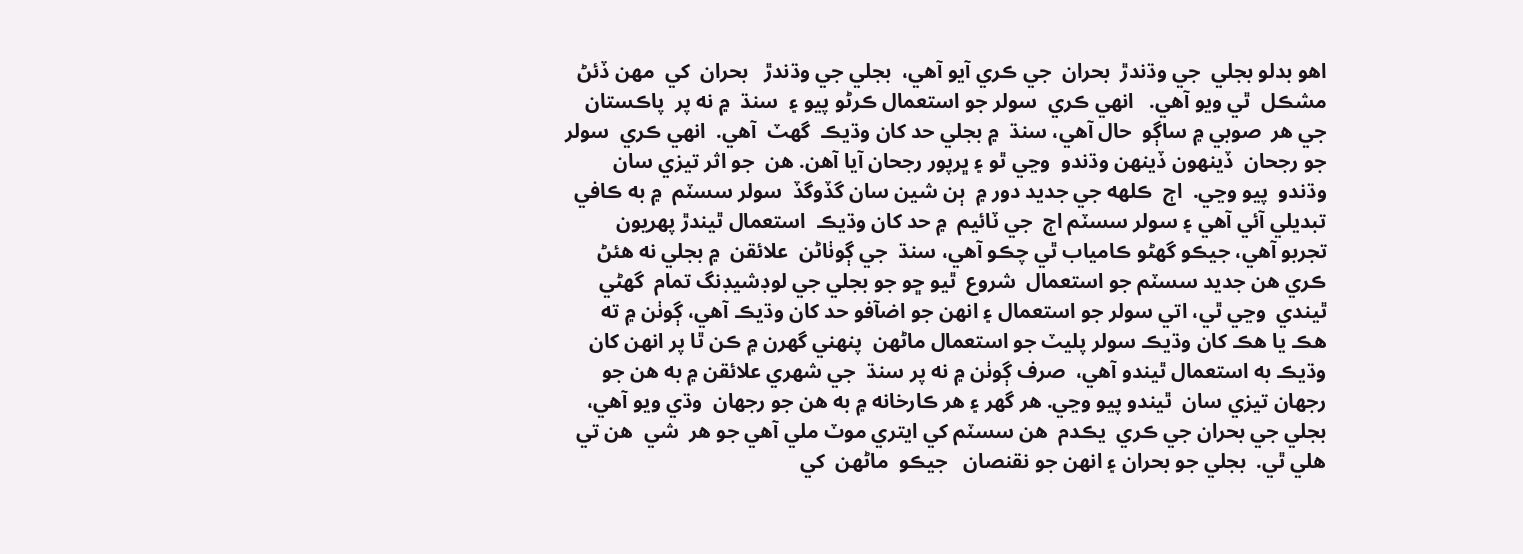اهو بدلو بجلي  جي وڌندڙ  بحران  جي ڪري آيو آهي،  بجلي جي وڌندڙ   بحران  کي  مهن ڏئڻ  مشڪل  ٿي ويو آهي.   انهي ڪري  سولر جو استعمال ڪرڻو پيو ۽  سنڌ  ۾ نه پر  پاڪستان  جي هر  صوبي ۾ ساڳو  حال آهي، سنڌ  ۾ بجلي حد کان وڌيڪ  گھٽ  آهي.  انهي ڪري  سولر جو رجحان  ڏينهون ڏينهن وڌندو  وڃي ٿو ۽ ڀرپور رجحان آيا آهن. هن  جو اثر تيزي سان وڌندو  پيو وڃي.  اڄ  ڪلهه جي جديد دور ۾  ٻن شين سان گڏوگڏ  سولر سسٽم  ۾ به ڪافي تبديلي آئي آهي ۽ سولر سسٽم اڄ  جي ٽائيم  ۾ حد کان وڌيڪ  استعمال ٿيندڙ پهريون  تجربو آهي، جيڪو گھڻو ڪامياب ٿي چڪو آهي، سنڌ  جي ڳوٺاڻن  علائقن  ۾ بجلي نه هئڻ ڪري هن جديد سسٽم جو استعمال  شروع  ٿيو ڇو جو بجلي جي لوڊشيڊنگ تمام  گھڻي  ٿيندي  وڃي ٿي، اتي سولر جو استعمال ۽ انهن جو اضآفو حد کان وڌيڪ آهي، ڳوٺن ۾ ته هڪ يا هڪ کان وڌيڪ سولر پليٽ جو استعمال ماڻهن  پنهني گھرن ۾ ڪن ٿا پر انهن کان وڌيڪ به استعمال ٿيندو آهي،  صرف ڳوٺن ۾ نه پر سنڌ  جي شهري علائقن ۾ به هن جو رجهان تيزي سان  ٿيندو پيو وڃي. هر گھر ۽ هر ڪارخانه ۾ به هن جو رجهان  وڌي ويو آهي، بجلي جي بحران جي ڪري  يڪدم  هن سسٽم کي ايتري موٽ ملي آهي جو هر  شي  هن تي هلي ٿي.  بجلي جو بحران ۽ انهن جو نقنصان   جيڪو  ماڻهن  کي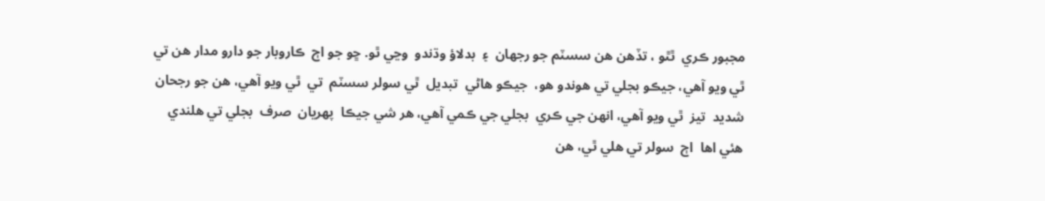مجبور ڪري  ٿٿو ، تڏهن هن سسٽم جو رجهان  ۽  بدلاؤ وڌندو  وڃي ٿو. ڇو جو اڄ  ڪاروبار جو دارو مدار هن تي ٿي ويو آهي، جيڪو بجلي تي هوندو هو،  جيڪو هاڻي  تبديل  ٿي سولر سسٽم  تي  ٿي ويو آهي، هن جو رجحان شديد  تيز  ٿي ويو آهي، انهن جي ڪري  بجلي جي ڪمي آهي، هر شي جيڪا  پهريان  صرف  بجلي تي هلندي هئي اها  اڄ  سولر تي هلي ٿي، هن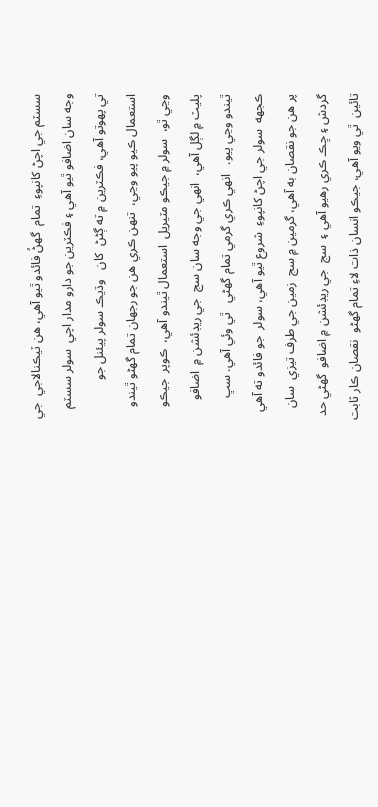سسٽم جي اچڻ کانپوءِ  تمام  گھڻُ فائدو ٿيو آهي، هن ٽيڪنالاجي  جي وجه سان اضافو ٿيو آهي ۽ فڪٽرين جو دارو مدار اچي  سولر سسٽم تي پهوتو آهي، فڪٽرين ۾ ته ڳڻڻ  کان   وڌيڪ سولر پيئنل جو استعمال ڪيو پيو وڃي،  تنهن ڪري هن جو رجهان تمام گھڻو ٿيندو وڃي ٿو،  سولر ۾ جيڪو مٽيريل  استعمال ٿيندو آهي،  ڪوپر  جيڪو پليٽ ۾ لڳل آهي،  انهي جي وجه سان سج  جي ريڊئشن ۾  اضافو  ٿيندو وڃي پيو.   انهي ڪري گرمي تمام گھڻي   ٿي وئي آهي. سڀ ڪجھه  سولر جي اچڻ کانپوءِ  شروع ٿيو آهي، سولر  جو فائدو ته آهي پر هن جو نقصان به آهي، گرمين ۾ سج  زمين جي طرف تيزي  سان گردش ۽ ڇڪ ڪري رهيو آهي ۽  سج  جي ريڊئشن ۾ اضافو  گھڻي حد تائين  ٿي ويو آهي، جيڪو انسان ذات لاءِ تمام گھڻو  نقصان ڪار ثابت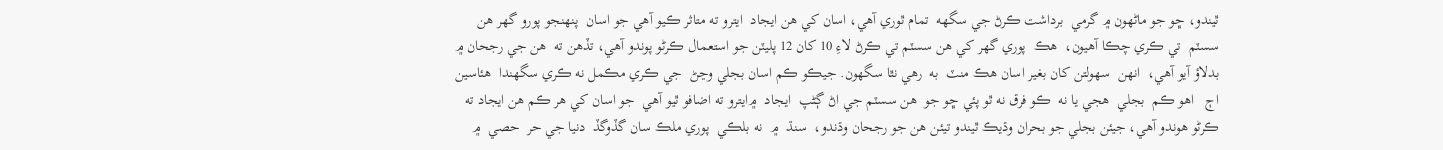ٿيندو، ڇو جو ماڻهون ۾ گرمي  برداشت ڪرڻ جي سگھه  تمام ٿوري آهي، اسان کي هن ايجاد  ايترو ته متاثر ڪيو آهي جو اسان  پنهنجو پورو گھر هن سسٽم  تي ڪري چڪا آهيون،  هڪ  پوري گھر کي هن سسٽم تي ڪرڻ لاءِ 10 کان 12 پليٽن جو استعمال ڪرڻو پوندو آهي، تڏهن ته  هن جي رجحان ۾  بدلاؤ آيو آهي،  انهن  سهولتن کان بغير اسان هڪ منٽ  به  رهي نٿا سگھون. جيڪو ڪم اسان بجلي وڃڻ  جي ڪري مڪمل نه ڪري سگھندا  هئاسين اڄ   اهو ڪم  بجلي  هجي يا نه  ڪو فرق نه ٿو پئي ڇو جو  هن سسٽم جي اڻ ڳڻپ  ايجاد  ۾ايترو ته اضافو ٿيو آهي  جو اسان کي هر ڪم هن ايجاد ته ڪرڻو هوندو آهي، جيئن بجلي جو بحران وڌيڪ ٿيندو تيئن هن جو رجحان وڌندو،  سنڌ  ۾  نه بلڪي  پوري ملڪ سان گڏوگڏ  دنيا جي حر  حصي  ۾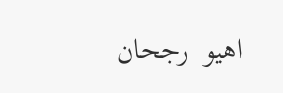اهيو  رجحان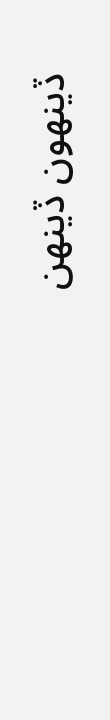ڏينهون ڏينهن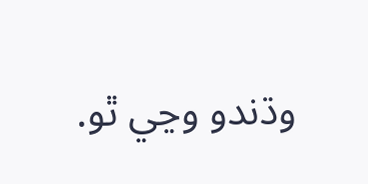وڌندو وڃي ٿو.